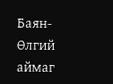Баян-Өлгий аймаг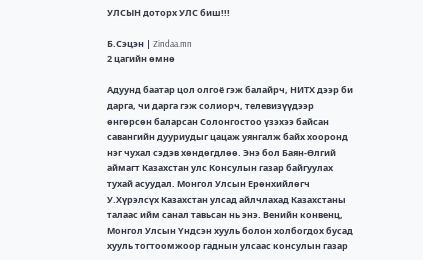УЛСЫН доторх УЛС биш!!!

Б.Сэцэн | Zindaa.mn
2 цагийн өмнө

Адуунд баатар цол олгоё гэж балайрч, НИТХ дээр би дарга, чи дарга гэж солиорч, телевизүүдээр өнгөрсөн баларсан Солонгостоо үзэхээ байсан савангийн дууриудыг цацаж уянгалж байх хооронд нэг чухал сэдэв хөндөгдлөө. Энэ бол Баян-Өлгий аймагт Казахстан улс Консулын газар байгуулах тухай асуудал. Монгол Улсын Ерөнхийлөгч У.Хүрэлсүх Казахстан улсад айлчлахад Казахстаны талаас ийм санал тавьсан нь энэ. Венийн конвенц, Монгол Улсын Үндсэн хууль болон холбогдох бусад хууль тогтоомжоор гаднын улсаас консулын газар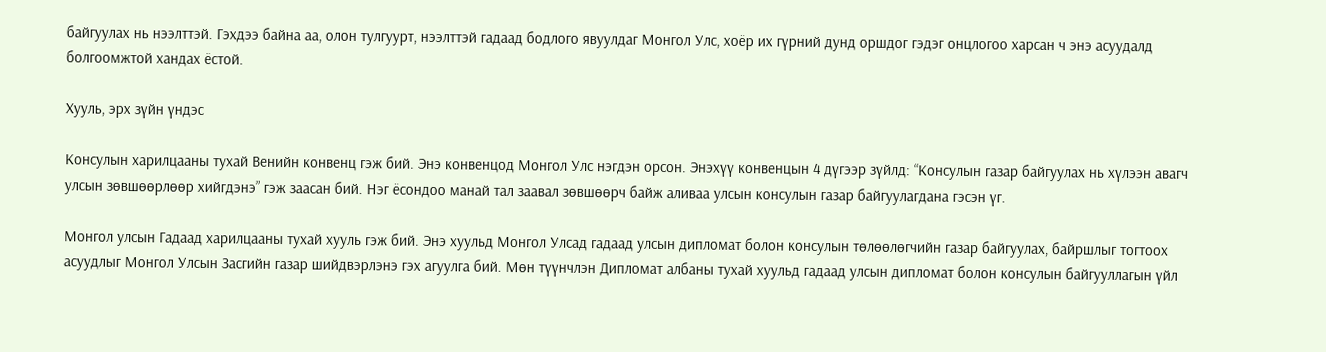байгуулах нь нээлттэй. Гэхдээ байна аа, олон тулгуурт, нээлттэй гадаад бодлого явуулдаг Монгол Улс, хоёр их гүрний дунд оршдог гэдэг онцлогоо харсан ч энэ асуудалд болгоомжтой хандах ёстой.

Хууль, эрх зүйн үндэс

Консулын харилцааны тухай Венийн конвенц гэж бий. Энэ конвенцод Монгол Улс нэгдэн орсон. Энэхүү конвенцын 4 дүгээр зүйлд: “Консулын газар байгуулах нь хүлээн авагч улсын зөвшөөрлөөр хийгдэнэ” гэж заасан бий. Нэг ёсондоо манай тал заавал зөвшөөрч байж аливаа улсын консулын газар байгуулагдана гэсэн үг.

Монгол улсын Гадаад харилцааны тухай хууль гэж бий. Энэ хуульд Монгол Улсад гадаад улсын дипломат болон консулын төлөөлөгчийн газар байгуулах, байршлыг тогтоох асуудлыг Монгол Улсын Засгийн газар шийдвэрлэнэ гэх агуулга бий. Мөн түүнчлэн Дипломат албаны тухай хуульд гадаад улсын дипломат болон консулын байгууллагын үйл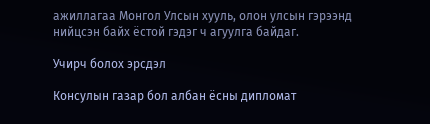ажиллагаа Монгол Улсын хууль, олон улсын гэрээнд нийцсэн байх ёстой гэдэг ч агуулга байдаг.

Учирч болох эрсдэл

Консулын газар бол албан ёсны дипломат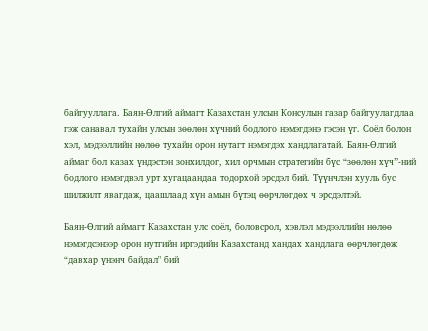байгууллага. Баян-Өлгий аймагт Казахстан улсын Консулын газар байгуулагдлаа гэж санавал тухайн улсын зөөлөн хүчний бодлого нэмэгдэнэ гэсэн үг. Соёл болон хэл, мэдээллийн нөлөө тухайн орон нутагт нэмэгдэх хандлагатай. Баян-Өлгий аймаг бол казах үндэстэн зонхилдог, хил орчмын стратегийн бүс “зөөлөн хүч”-ний бодлого нэмэгдвэл урт хугацаандаа тодорхой эрсдэл бий. Түүнчлэн хууль бус шилжилт явагдаж, цаашлаад хүн амын бүтэц өөрчлөгдөх ч эрсдэлтэй.

Баян-Өлгий аймагт Казахстан улс соёл, боловсрол, хэвлэл мэдээллийн нөлөө нэмэгдсэнээр орон нутгийн иргэдийн Казахстанд хандах хандлага өөрчлөгдөж “давхар үнэнч байдал" бий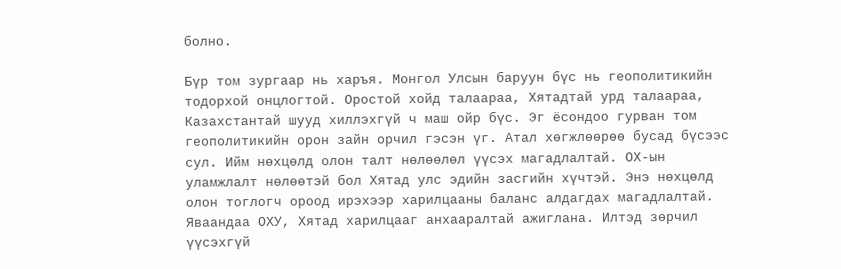болно.

Бүр том зургаар нь харъя. Монгол Улсын баруун бүс нь геополитикийн тодорхой онцлогтой. Оростой хойд талаараа, Хятадтай урд талаараа, Казахстантай шууд хиллэхгүй ч маш ойр бүс. Эг ёсондоо гурван том геополитикийн орон зайн орчил гэсэн үг. Атал хөгжлөөрөө бусад бүсээс сул. Ийм нөхцөлд олон талт нөлөөлөл үүсэх магадлалтай. ОХ-ын уламжлалт нөлөөтэй бол Хятад улс эдийн засгийн хүчтэй. Энэ нөхцөлд олон тоглогч ороод ирэхээр харилцааны баланс алдагдах магадлалтай. Яваандаа ОХУ, Хятад харилцааг анхааралтай ажиглана. Илтэд зөрчил үүсэхгүй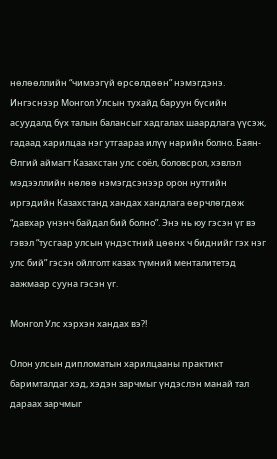нөлөөллийн “чимээгүй өрсөлдөөн” нэмэгдэнэ. Ингэснээр Монгол Улсын тухайд баруун бүсийн асуудалд бүх талын балансыг хадгалах шаардлага үүсэж, гадаад харилцаа нэг утгаараа илүү нарийн болно. Баян-Өлгий аймагт Казахстан улс соёл, боловсрол, хэвлэл мэдээллийн нөлөө нэмэгдсэнээр орон нутгийн иргэдийн Казахстанд хандах хандлага өөрчлөгдөж “давхар үнэнч байдал бий болно”. Энэ нь юу гэсэн үг вэ гэвэл “тусгаар улсын үндэстний цөөнх ч биднийг гэх нэг улс бий” гэсэн ойлголт казах түмний менталитетэд аажмаар сууна гэсэн үг.

Монгол Улс хэрхэн хандах вэ?!

Олон улсын дипломатын харилцааны практикт баримталдаг хэд, хэдэн зарчмыг үндэслэн манай тал дараах зарчмыг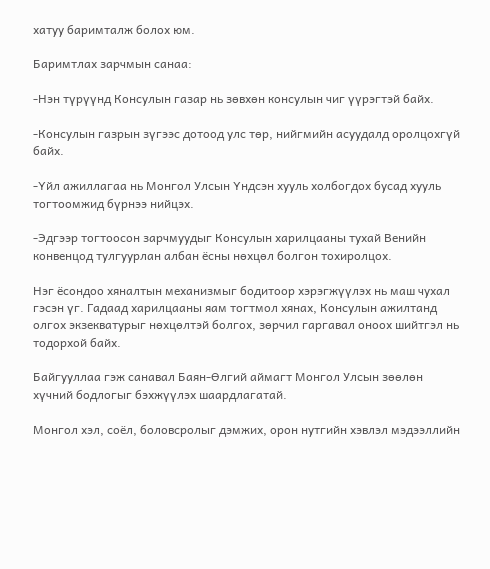хатуу баримталж болох юм.

Баримтлах зарчмын санаа:

-Нэн түрүүнд Консулын газар нь зөвхөн консулын чиг үүрэгтэй байх.

-Консулын газрын зүгээс дотоод улс төр, нийгмийн асуудалд оролцохгүй байх.

-Үйл ажиллагаа нь Монгол Улсын Үндсэн хууль холбогдох бусад хууль тогтоомжид бүрнээ нийцэх.

-Эдгээр тогтоосон зарчмуудыг Консулын харилцааны тухай Венийн конвенцод тулгуурлан албан ёсны нөхцөл болгон тохиролцох.

Нэг ёсондоо хяналтын механизмыг бодитоор хэрэгжүүлэх нь маш чухал гэсэн үг. Гадаад харилцааны яам тогтмол хянах, Консулын ажилтанд олгох экзекватурыг нөхцөлтэй болгох, зөрчил гаргавал оноох шийтгэл нь тодорхой байх.

Байгууллаа гэж санавал Баян-Өлгий аймагт Монгол Улсын зөөлөн хүчний бодлогыг бэхжүүлэх шаардлагатай.

Монгол хэл, соёл, боловсролыг дэмжих, орон нутгийн хэвлэл мэдээллийн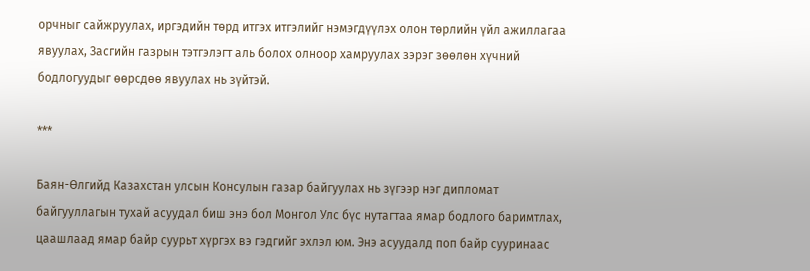орчныг сайжруулах, иргэдийн төрд итгэх итгэлийг нэмэгдүүлэх олон төрлийн үйл ажиллагаа явуулах, Засгийн газрын тэтгэлэгт аль болох олноор хамруулах зэрэг зөөлөн хүчний бодлогуудыг өөрсдөө явуулах нь зүйтэй.

***

Баян-Өлгийд Казахстан улсын Консулын газар байгуулах нь зүгээр нэг дипломат байгууллагын тухай асуудал биш энэ бол Монгол Улс бүс нутагтаа ямар бодлого баримтлах, цаашлаад ямар байр суурьт хүргэх вэ гэдгийг эхлэл юм. Энэ асуудалд поп байр сууринаас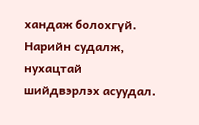хандаж болохгүй. Нарийн судалж, нухацтай шийдвэрлэх асуудал.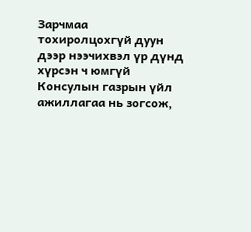Зарчмаа тохиролцохгүй дуун дээр нээчихвэл үр дүнд хүрсэн ч юмгүй Консулын газрын үйл ажиллагаа нь зогсож,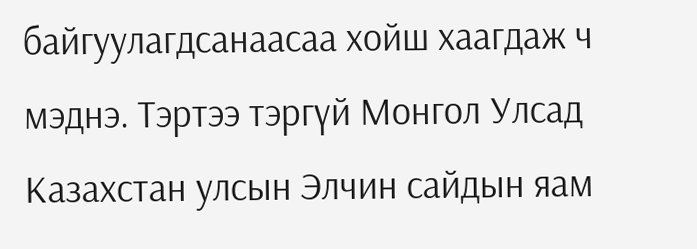байгуулагдсанаасаа хойш хаагдаж ч мэднэ. Тэртээ тэргүй Монгол Улсад Казахстан улсын Элчин сайдын яам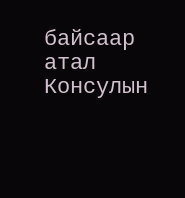байсаар атал Консулын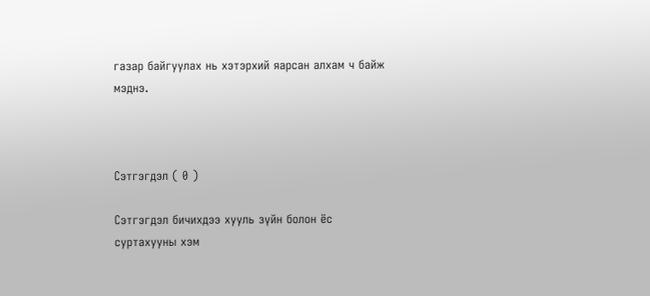газар байгуулах нь хэтэрхий яарсан алхам ч байж мэднэ.



Сэтгэгдэл ( 0 )

Сэтгэгдэл бичихдээ хууль зүйн болон ёс суртахууны хэм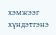хэмжээг хүндэтгэнэ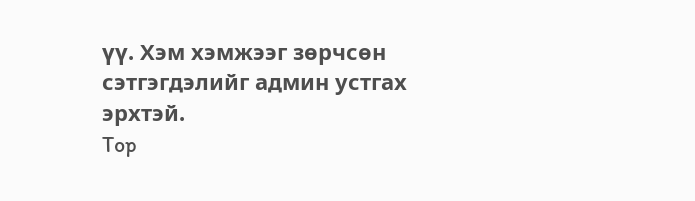үү. Хэм хэмжээг зөрчсөн сэтгэгдэлийг админ устгах эрхтэй.
Top